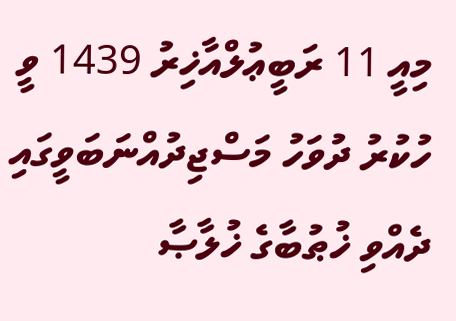މިއީ 11 ރަބީޢުލްއާޚިރު 1439 ވީ ހުކުރު ދުވަހު މަސްޖިދުއްނަބަވީގައި ދެއްވި ޚުޠުބާގެ ޚުލާޞާ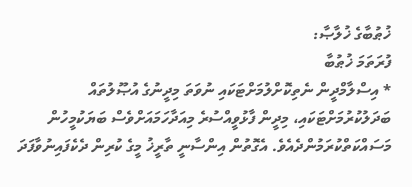ޚުޠުބާގެ ޚުލާޞާ:
ފުރަތަމަ ޚުޠުބާ
* އިސްލާމްދީން ނެތިކޮށްލުމަށްޓަކައި ނުވަތަ މިދީނުގެ އުޞޫލުތައް ބަދަލުކުރުމަށްޓަކައި، މިދީން ފާޅުވީއްސުރެ މިއަދާހަމައަށްވެސް ބަޔަކުމީހުން މަސައްކަތްކުރަމުންދެއެވެ. އެގޮތުން އިންސާނީ ތާރީޚު މީގެ ކުރިން ދެކެފައިނުވާފަދަ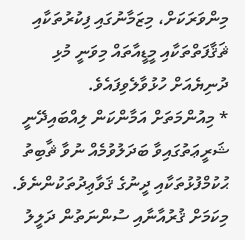މިންވަރަކަށް، މިޒަމާނުގައި ފިކުރުތަކާއި ޘަޤާފަތްތަކާއި މީޑީއާތައް މިވަނީ މުޅި ދުނިޔެއަށް ހުޅުވާލެވިފައެވެ.
* މިއުންމަތަށް އަމާންކަން ލިއްބައިދޭނީ ޝަރީޢަތުގައިވާ ބަދަލުވުމެއް ނުވާ ޘާބިތު ޙުކުމްފުޅުތަކާއި ދީނުގެ ޤަވާޢިދުތަކުންނެވެ. މިކަމަށް ޤުރުއާނާއި ސުންނަތުން ދަލީލު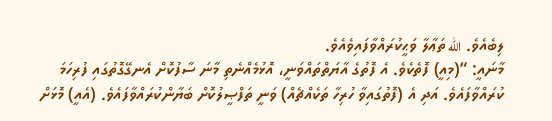ލިބެއެވެ. الله ތަޢާލާ ވަޙީކުރައްވާފައިވެއެވެ.
މާނައީ: “(މިއީ) ފޮތެކެވެ. އެ ފޮތުގެ އާޔަތްތައްވަނީ، އޮޅުމެއްނެތި މާނަ ސާފުކޮށް އެނގޭގޮތުގައި ފުރިހަމަ ކުރައްވާފައެވެ. އަދި އެ (ފޮތުގައިވާ ހުރިހާ ތަކެއްޗެއް) ވަނީ ތަފްޞީލުކޮށް ބަޔާންކުރައްވާފައެވެ. (އެއީ) މޮޅަށް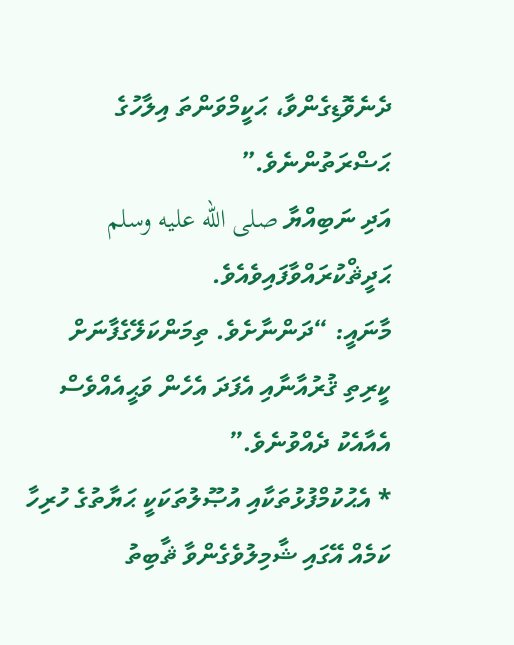ދެނެވޮޑިގެންވާ، ޙަކީމްވަންތަ އިލާހުގެ ޙަޟްރަތުންނެވެ.”
އަދި ނަބިއްޔާ صلى الله عليه وسلم ޙަދީޘްކުރައްވާފައިވެއެވެ.
މާނައީ: “ދަންނާށެވެ. ތިމަންކަލޭގެފާނަށް ކީރިތި ޤުރުއާނާއި އެފަދަ އެހެން ވަޙީއެއްވެސް އެއާއެކު ދެއްވުނެވެ.”
* އެޙުކުމްފުޅުތަކާއި އުޞޫލުތަކަކީ ޙަޔާތުގެ ހުރިހާ ކަމެއް އޭގައި ޝާމިލުވެގެންވާ ޘާބިތު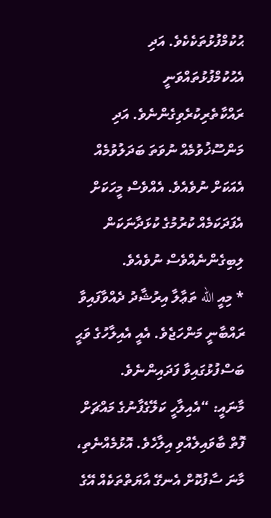ޙުކުމްފުޅުތަކެކެވެ. އަދި އެޙުކުމްފުޅުތައްވަނީ ރައްކާތެރިކުރެވިގެންނެވެ. އަދި މަންސޫޚުވުމެއް ނުވަތަ ބަދަލުވުމެއް އެއަކަށް ނުވެއެވެ. އެއްވެސް މީހަކަށް އެފަދަކަމެއް ކުރުމުގެ ކުޅަދާނަކަން ލިބިގެންނެއްވެސް ނުވެއެވެ.
* މިއީ الله ތަޢާލާ އިރުޝާދު ދެއްވާފައިވާ ރައްބާނީ މަންހަޖެވެ. އެއީ އެއިލާހުގެ ވަޙީ ބަސްފުޅުގައިވާ ފަދައިންނެވެ.
މާނައީ: “އެއިލާހީ ކަލޭގެފާނުގެ މައްޗަށް ފޮތް ބާވައިލެއްވި އިލާހެވެ. އޮޅުމެއްނެތި، މާނަ ސާފުކޮށް އެނގޭ އާޔަތްތަކެއް އޭގެ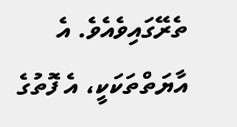ތެރޭގައިވެއެވެ. އެ އާޔަތްތަކަކީ، އެ ފޮތުގެ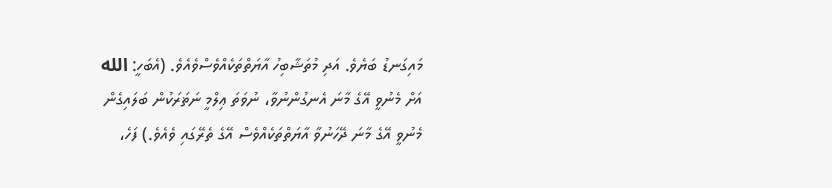މައިގަނޑު ބަޔެވެ. އަދި މުތަޝާބިހު އާޔަތްތަކެއްވެސްވެއެވެ. (އެބަހީ: الله އަށް މެނުވީ އޭގެ މާނަ އެނގުންނުވާ، ނުވަތަ ޢިލްމީ ނަޡަރަކުން ބަލައިގެން މެނުވީ އޭގެ މާނަ ދޭހަނުވާ އާޔަތްތަކެއްވެސް އޭގެ ތެރޭގައި ވެއެވެ.) ފަހެ،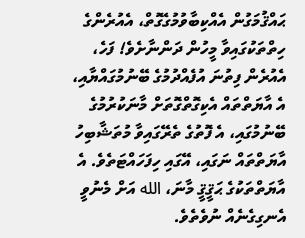ޙައްޤުމަގުން އެއްކިބާވުމުގެގޮތް، އެއުރެންގެ ހިތްތަކުގައިވާ މީހުން ދަންނާށެވެ! ފަހެ، އެއުރެން ފިތުނަ އުފެއްދުމުގެ ބޭނުމުގައްޔާއި، އެ އާޔަތްތައް އެކިގޮތްގޮތަށް މާނަކުރުމުގެ ބޭނުމުގައި، އެ ފޮތުގެ ތެރޭގައިވާ މުތަޝާބިހު އާޔަތްތައް ނަގައި، އޭގައި ހިފަހައްޓަތެވެ. އެ އާޔަތްތަކުގެ ޙަޤީޤީ މާނަ، الله އަށް މެނުވީ އެނގިގެނެއް ނުވެތެވެ.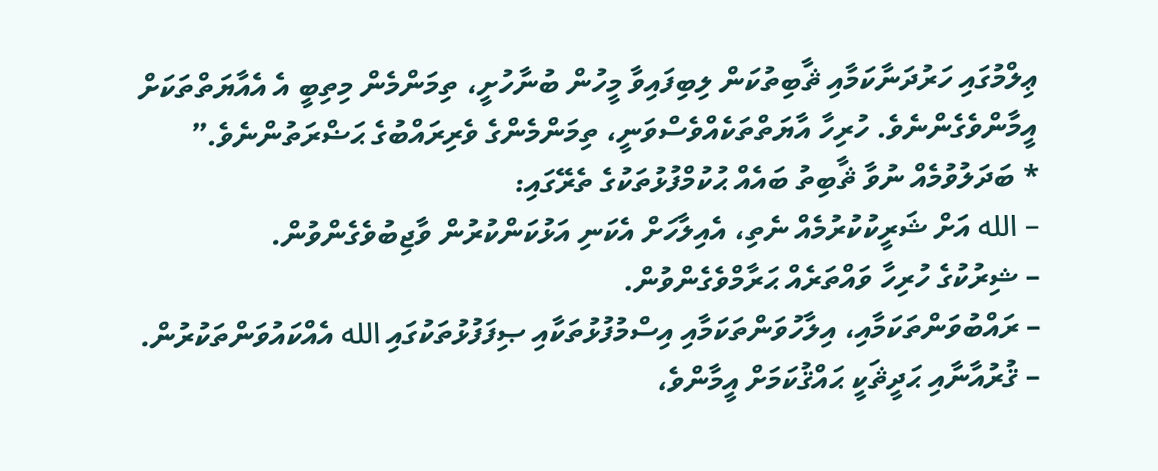ޢިލްމުގައި ހަރުދަނާކަމާއި ޘާބިތުކަން ލިބިފައިވާ މީހުން ބުނާހުށީ، ތިމަންމެން މިތިބީ އެ އެއާޔަތްތަކަށް އީމާންވެގެންނެވެ. ހުރިހާ އާޔަތްތަކެއްވެސްވަނީ، ތިމަންމެންގެ ވެރިރައްބުގެ ޙަޟްރަތުންނެވެ.”
* ބަދަލުވުމެއް ނުވާ ޘާބިތު ބައެއް ޙުކުމްފުޅުތަކުގެ ތެރޭގައި:
– الله އަށް ޝަރީކުކުރުމެއް ނެތި، އެއިލާހަށް އެކަނި އަޅުކަންކުރުން ވާޖިބުވެގެންވުން.
– ޝިރުކުގެ ހުރިހާ ވައްތަރެއް ޙަރާމްވެގެންވުން.
– ރައްބުވަންތަކަމާއި، އިލާހުވަންތަކަމާއި އިސްމުފުޅުތަކާއި ޞިފަފުޅުތަކުގައި الله އެއްކައުވަންތަކުރުން.
– ޤުރުއާނާއި ޙަދީޘަކީ ޙައްޤުކަމަށް އީމާންވެ،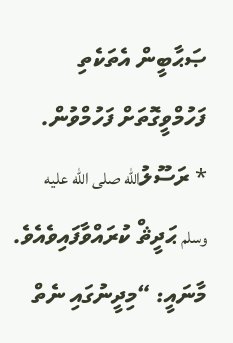ޞަޙާބީން އެތަކެތި ފަހުމްވީގޮތަށް ފަހުމްވުން.
* ރަސޫލުالله صلى الله عليه وسلم ޙަދީޘް ކުރައްވާފައިވެއެވެ.
މާނައީ: “މިދީނުގައި ނެތް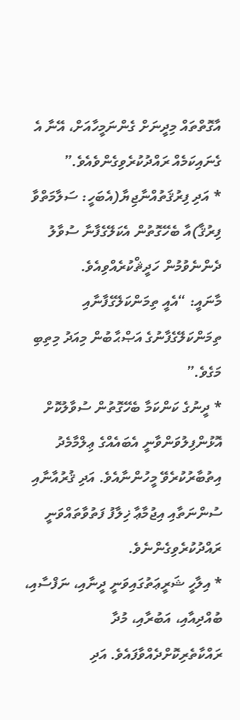އާގޮތްތައް މިދީނަށް ގެންނަމީހާއަށް، އޭނާ އެ ގެނައިކަމެއް ރައްދުކުރެވިގެންވެއެވެ.”
* އަދި ފިރުޤަތުއްނާޖިޔާ(އެބަހީ: ސަލާމަތްވާ ފިރުޤާ)އާ ބެހޭގޮތުން އެކަލޭގެފާނާ ސުވާލު ދެންނެވުމުން ހަދީޘްކުރެއްވިއެވެ.
މާނައީ: “އެއީ ތިމަންކަލޭގެފާނާއި ތިމަންކަލޭގެފާނުގެ އަޞްޙާބުން މިއަދު މިތިބި މަގެވެ.”
* ދީނުގެ ކަންކަމާ ބެހޭގޮތުން ސުވާލުކޮށް އޮޅުންފިލުވަންވާނީ އެބައެއްގެ ޢިލްމާމެދު އިތުބާރުކުރެވޭ މީހުންނާއެވެ. އަދި ޤުރުއާނާއި ސުންނަތާއި އިޖުމާޢާ ޚިލާފު ފަތުވާތައްވަނީ ރައްދުކުރެވިގެންނެވެ.
* އިލާހީ ޝަރީޢަތުގައިވަނީ ދީނާއި، ނަފްސާއި، ބުއްދިއާއި، އަބުރާއި، މުދާ ރައްކާތެރިކޮށްދެއްވާފައެވެ. އަދި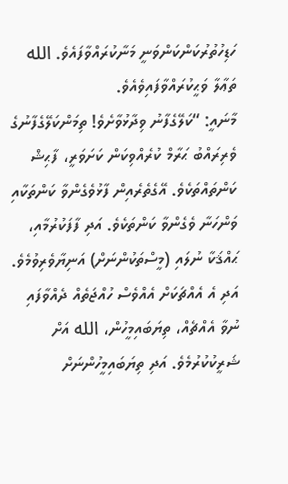ހަޑިހުތުރުކަންކަންވަނީ މަނާކުރައްވާފައެވެ. الله ތަޢާލާ ވަޙީކުރައްވާފައިވެއެވެ.
މާނައީ: “ކަލޭގެފާނު ވިދާޅުވާށެވެ! ތިމަންކަލޭގެފާނުގެ ވެރިރައްބު ޙަރާމް ކުރެއްވިކަން ކަށަވަރީ، ފާޙިޝް ކަންތައްތަކެވެ. އޭގެތެރެއިން ފާޅުވެގެންވާ ކަންތަކާއި ވަންހަނާ ވެގެންވާ ކަންތަކެވެ. އަދި ފާފަކުރުމާއި، ޙައްޤަކާ ނުލައި (މީސްތަކުންނަށް) އަނިޔާވެރިވުމެވެ. އަދި އެ އެއްޗަކަށް އެއްވެސް ހުއްޖަތެއް ދެއްވާފައި ނުވާ އެއްޗެއް، ތިޔަބައިމީހުން، الله އަށް ޝަރީކުކުރުމެވެ. އަދި ތިޔަބައިމީހުންނަށް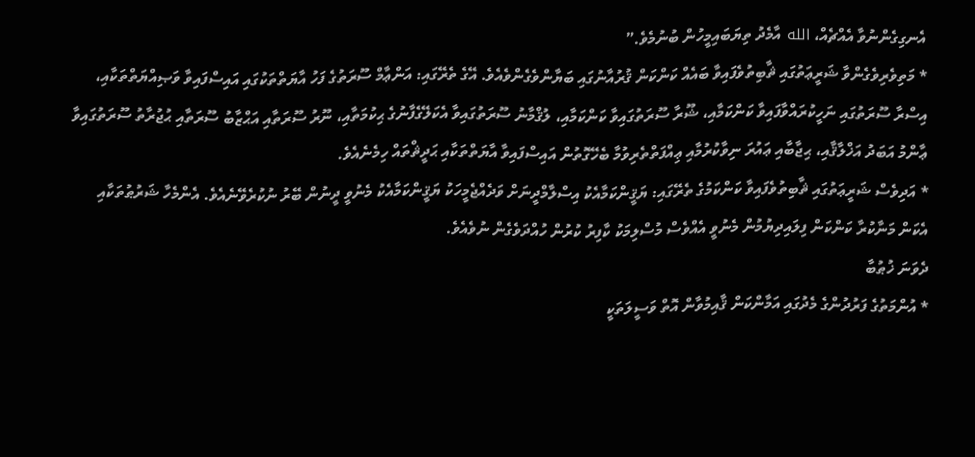އެނގިގެންނުވާ އެއްޗެއް، الله އާމެދު ތިޔަބައިމީހުން ބުނުމެވެ.”
* މަތިވެރިވެގެންވާ ޝަރީޢަތުގައި ޘާބިތުވެފައިވާ ބައެއް ކަންކަން ޤުރުއާނުގައި ބަޔާންވެގެންވެއެވެ. އޭގެ ތެރޭގައި: އަންޢާމް ސޫރަތުގެ ފަހު އާޔަތްތަކުގައި އައިސްފައިވާ ވަޞިއްޔަތްތަކާއި، އިސްރާ ސޫރަތުގައި ނަހީކުރައްވާފައިވާ ކަންކަމާއި، ޝޫރާ ސޫރަތުގައިވާ ކަންކަމާއި، ލުޤްމާނު ސޫރަތުގައިވާ އެކަލޭގެފާނުގެ ޙިކުމަތާއި، ނޫރު ސޫރަތާއި އަޙްޒާބު ސޫރަތާއި ޙުޖުރާތު ސޫރަތުގައިވާ ޢާންމު އަބަދު އަޚްލާޤާއި، ޙިޖާބާއި ޢައުރަ ނިވާކުރުމާއި ޢިއްފަތްތެރިވުމާ ބެހޭގޮތުން އައިސްފައިވާ އާޔަތްތަކާއި ޙަދީޘްތައް ހިމެނެއެވެ.
* އަދިވެސް ޝަރީޢަތުގައި ޘާބިތުވެފައިވާ ކަންކަމުގެ ތެރޭގައި: ޔަޤީންކަމާއެކު އިސްލާމްދީނަށް ވަދެއްޖެމީހަކު ޔަޤީންކަމާއެކު މެނުވީ ދީނުން ބޭރު ނުކުރެވޭނެއެވެ. އެންމެހާ ޝަރުޠުތަކާއި އެކަން މަނާކުރާ ކަންކަން ފިލައިދިޔުމުން މެނުވީ އެއްވެސް މުސްލިމަކު ކާފިރު ކުރުން ހުއްދަވެގެން ނުވެއެވެ.
ދެވަނަ ޚުޠުބާ
* އުންމަތުގެ ފަރުދުންގެ މެދުގައި އަމާންކަން ޤާއިމުވާން އޮތް ވަސީލަތަކީ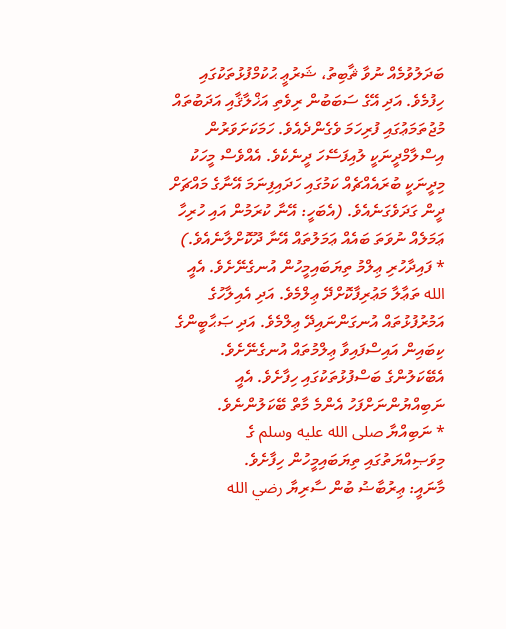ބަދަލުވުމެއް ނުވާ ޘާބިތު، ޝަރުޢީ ޙުކުމްފުޅުތަކުގައި ހިފުމެވެ. އަދި އޭގެ ސަބަބުން ރިވެތި އަޚްލާޤާއި އަދަބުތައް މުޖުތަމަޢުގައި ފުރިހަމަ ވެގެންދެއެވެ. ހަމަކަށަވަރުން އިސްލާމްދީނަކީ ލުއިފަސޭހަ ދީނެކެވެ. އެއްވެސް މީހަކު މިދީނަކީ ބުރައެއްޗެއް ކަމުގައި ހަދައިފިނަމަ އޭނާގެ މައްޗަށް ދީން ގަދަވެގަނެއެވެ. (އެބަހީ: އޭނާ ކުރަމުން އައި ހުރިހާ ޢަމަލެއް ނުވަތަ ބައެއް ޢަމަލުތައް އޭނާ ދޫކޮށްލާނެއެވެ.)
* ފައިދާހުރި ޢިލްމު ތިޔަބައިމީހުން އުނގެނޭށެވެ. އެއީ الله ތަޢާލާ މަޢުރިފާކޮށްދޭ ޢިލްމެވެ. އަދި އެއިލާހުގެ އަމުރުފުޅުތައް އުނގަންނައިދޭ ޢިލްމެވެ. އަދި ޞަޙާބީންގެ ކިބައިން އައިސްފައިވާ ޢިލްމުތައް އުނގެނޭށެވެ. އެބޭކަލުންގެ ބަސްފުޅުތަކުގައި ހިފާށެވެ. އެއީ ނަބިއްޔުންނަށްފަހު އެންމެ މާތް ބޭކަލުންނެވެ.
* ނަބިއްޔާ صلى الله عليه وسلم ގެ މިވަޞިއްޔަތުގައި ތިޔަބައިމީހުން ހިފާށެވެ.
މާނައީ: ޢިރުބާޟު ބުން ސާރިޔާ رضي الله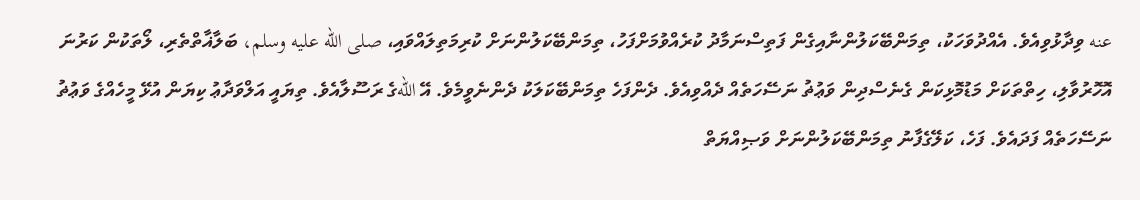عنه ވިދާޅުވިއެވެ. އެއްދުވަހަކު، ތިމަންބޭކަލުންނާއިގެން ފަތިސްނަމާދު ކުރެއްވުމަށްފަހު، ތިމަންބޭކަލުންނަށް ކުރިމަތިލައްވައި، صلى الله عليه وسلم، ބަލާޣާތްތެރި، ލޯތަކުން ކަރުނަ އޮހޮރުވާލި، ހިތްތަކަށް މަޑުމޮޅިކަން ގެނެސްދިން ވަޢުޡު ނަސޭހަތެއް ދެއްވިއެވެ. ދެންފަހެ ތިމަންބޭކަލަކު ދެންނެވީމެވެ. އޭ اللهގެ ރަސޫލާއެވެ. ތިޔައީ އަލްވަދާޢު ކިޔަން އުޅޭ މީހެއްގެ ވަޢުޡު ނަސޭހަތެއް ފަދައެވެ. ފަހެ، ކަލޭގެފާނު ތިމަންބޭކަލުންނަށް ވަޞިއްޔަތް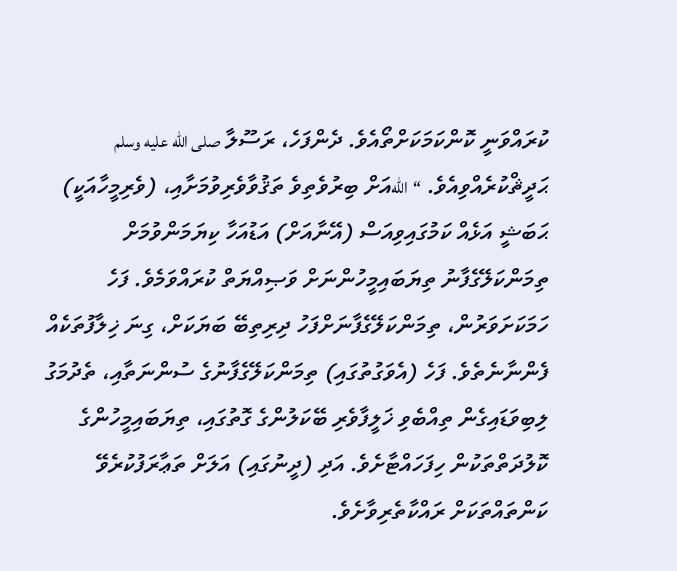ކުރައްވަނީ ކޮންކަމަކަށްތޯއެވެ. ދެންފަހެ، ރަސޫލާ صلى الله عليه وسلم ޙަދީޘްކުރެއްވިއެވެ. “اللهއަށް ބިރުވެތިވެ ތަޤުވާވެރިވުމަށާއި، (ވެރިމީހާއަކީ) ޙަބަޝީ އަޅެއް ކަމުގައިވިއަސް (އޭނާއަށް) އަޑުއަހާ ކިޔަމަންވުމަށް ތިމަންކަލޭގެފާނު ތިޔަބައިމީހުންނަށް ވަޞިއްޔަތް ކުރައްވަމެވެ. ފަހެ ހަމަކަށަވަރުން، ތިމަންކަލޭގެފާނަށްފަހު ދިރިތިބޭ ބަޔަކަށް، ގިނަ ޚިލާފުތަކެއް ފެންނާނެތެވެ. ފަހެ (އެވަގުތުގައި) ތިމަންކަލޭގެފާނުގެ ސުންނަތާއި، ތެދުމަގު ލިބިވަޑައިގެން ތިއްބެވި ޚަލީފާވެރި ބޭކަލުންގެ ގޮތުގައި، ތިޔަބައިމީހުންގެ ކޮލުދަތްތަކުން ހިފަހައްޓާށެވެ. އަދި (ދީނުގައި) އަލަށް ތަޢާރަފުކުރެވޭ ކަންތައްތަކަށް ރައްކާތެރިވާށެވެ.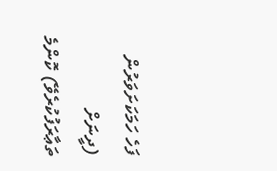ފަހެ ހަމަކަށަވަރުން (ދީނަށް ތަޢާރަފުކުރެވޭ) ކޮންމެ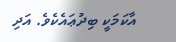އާކަމަކީ ބިދުޢައެކެވެ. އަދި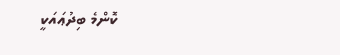ކޮންމެ ބިދުޢައަކީ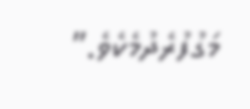މަގުފުރެދުމެކެވެ.”